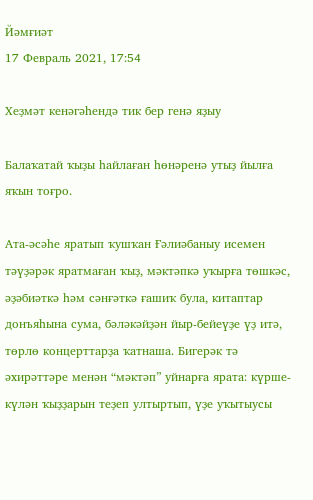Йәмғиәт
17 Февраль 2021, 17:54

Хеҙмәт кенәгәһендә тик бер генә яҙыу

Балаҡатай ҡыҙы һайлаған һөнәренә утыҙ йылға яҡын тоғро.

Ата-әсәһе яратып ҡушҡан Ғәлиәбаныу исемен тәүҙәрәк яратмаған ҡыҙ, мәктәпкә уҡырға төшкәс, әҙәбиәткә һәм сәнғәткә ғашиҡ була, китаптар донъяһына сума, бәләкәйҙән йыр-бейеүҙе үҙ итә, төрлө концерттарҙа ҡатнаша. Бигерәк тә әхирәттәре менән “мәктәп” уйнарға ярата: күрше-күлән ҡыҙҙарын теҙеп ултыртып, үҙе уҡытыусы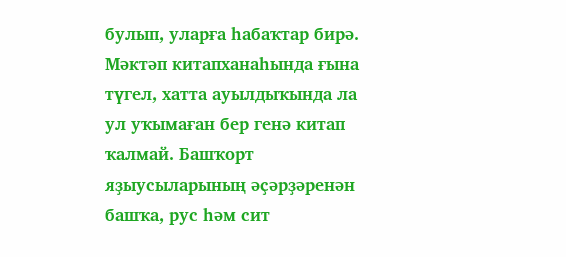булып, уларға һабаҡтар бирә. Мәктәп китапханаһында ғына түгел, хатта ауылдыҡында ла ул уҡымаған бер генә китап ҡалмай. Башҡорт яҙыусыларының әҫәрҙәренән башҡа, рус һәм сит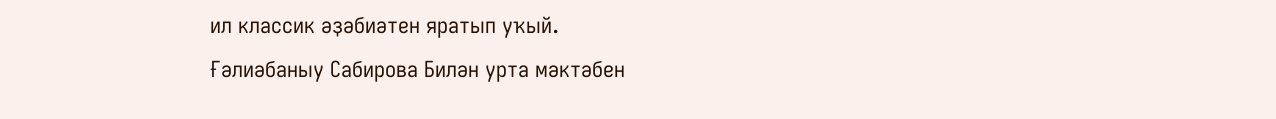ил классик әҙәбиәтен яратып уҡый.
Ғәлиәбаныу Сабирова Билән урта мәктәбен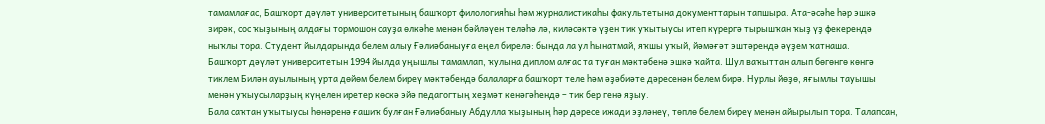тамамлағас, Башҡорт дәүләт университетының башҡорт филологияһы һәм журналистикаһы факультетына документтарын тапшыра. Ата-әсәһе һәр эшкә зирәк, сос ҡыҙының алдағы тормошон сауҙа өлкәһе менән бәйләүен теләһә лә, киләсәктә үҙен тик уҡытыусы итеп күрергә тырышҡан ҡыҙ үҙ фекерендә ныҡлы тора. Студент йылдарында белем алыу Ғәлиәбаныуға еңел бирелә: бында ла ул һынатмай, яҡшы уҡый, йәмәғәт эштәрендә әүҙем ҡатнаша.
Башҡорт дәүләт университетын 1994 йылда уңышлы тамамлап, ҡулына диплом алғас та туған мәктәбенә эшкә ҡайта. Шул ваҡыттан алып бөгөнгө көнгә тиклем Билән ауылының урта дөйөм белем биреү мәктәбендә балаларға башҡорт теле һәм әҙәбиәте дәресенән белем бирә. Нурлы йөҙө, яғымлы тауышы менән уҡыусыларҙың күңелен иретер көскә эйә педагогтың хеҙмәт кенәгәһендә – тик бер генә яҙыу.
Бала саҡтан уҡытыусы һөнәренә ғашиҡ булған Ғәлиәбаныу Абдулла ҡыҙының һәр дәресе ижади эҙләнеү, төплө белем биреү менән айырылып тора. Талапсан,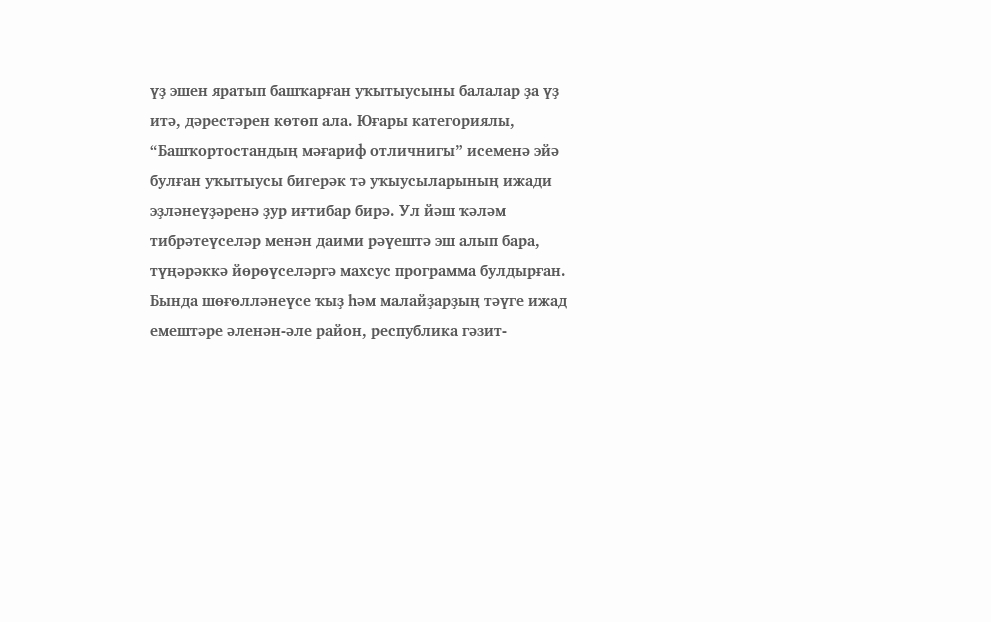үҙ эшен яратып башҡарған уҡытыусыны балалар ҙа үҙ итә, дәрестәрен көтөп ала. Юғары категориялы, “Башҡортостандың мәғариф отличнигы” исеменә эйә булған уҡытыусы бигерәк тә уҡыусыларының ижади эҙләнеүҙәренә ҙур иғтибар бирә. Ул йәш ҡәләм тибрәтеүселәр менән даими рәүештә эш алып бара, түңәрәккә йөрөүселәргә махсус программа булдырған. Бында шөғөлләнеүсе ҡыҙ һәм малайҙарҙың тәүге ижад емештәре әленән-әле район, республика гәзит-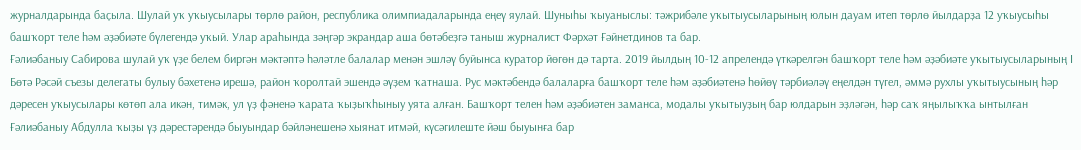журналдарында баҫыла. Шулай уҡ уҡыусылары төрлө район, республика олимпиадаларында еңеү яулай. Шуныһы ҡыуаныслы: тәжрибәле уҡытыусыларының юлын дауам итеп төрлө йылдарҙа 12 уҡыусыһы башҡорт теле һәм әҙәбиәте бүлегендә уҡый. Улар араһында зәңгәр экрандар аша бөтәбеҙгә таныш журналист Фәрхәт Ғәйнетдинов та бар.
Ғәлиәбаныу Сабирова шулай уҡ үҙе белем биргән мәктәптә һәләтле балалар менән эшләү буйынса куратор йөгөн дә тарта. 2019 йылдың 10-12 апрелендә үткәрелгән башҡорт теле һәм әҙәбиәте уҡытыусыларының I Бөтә Рәсәй съезы делегаты булыу бәхетенә ирешә, район ҡоролтай эшендә әүҙем ҡатнаша. Рус мәктәбендә балаларға башҡорт теле һәм әҙәбиәтенә һөйөү тәрбиәләү еңелдән түгел, әммә рухлы уҡытыусының һәр дәресен уҡыусылары көтөп ала икән, тимәк, ул үҙ фәненә ҡарата ҡыҙыҡһыныу уята алған. Башҡорт телен һәм әҙәбиәтен заманса, модалы уҡытыуҙың бар юлдарын эҙләгән, һәр саҡ яңылыҡҡа ынтылған Ғәлиәбаныу Абдулла ҡыҙы үҙ дәрестәрендә быуындар бәйләнешенә хыянат итмәй, күсәгилеште йәш быуынға бар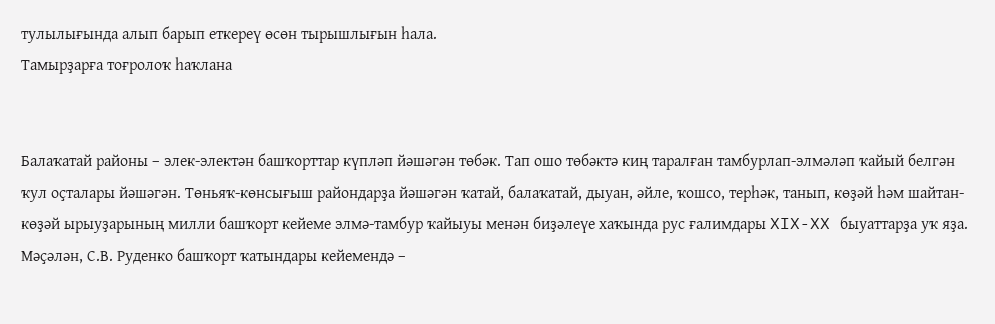тулылығында алып барып еткереү өсөн тырышлығын һала.
Тамырҙарға тоғролоҡ һаҡлана


Балаҡатай районы – элек-электән башҡорттар күпләп йәшәгән төбәк. Тап ошо төбәктә киң таралған тамбурлап-элмәләп ҡайый белгән ҡул оҫталары йәшәгән. Төньяҡ-көнсығыш райондарҙа йәшәгән ҡатай, балаҡатай, дыуан, әйле, ҡошсо, терһәк, танып, көҙәй һәм шайтан-көҙәй ырыуҙарының милли башҡорт кейеме элмә-тамбур ҡайыуы менән биҙәлеүе хаҡында рус ғалимдары XIX-XX быуаттарҙа уҡ яҙа. Мәҫәлән, С.В. Руденко башҡорт ҡатындары кейемендә –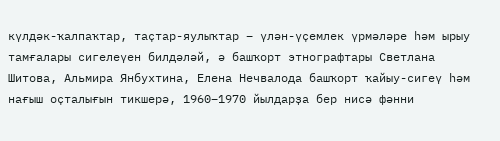күлдәк-ҡалпаҡтар, таҫтар-яулыҡтар – үлән-үҫемлек үрмәләре һәм ырыу тамғалары сигелеүен билдәләй, ә башҡорт этнографтары Светлана Шитова, Альмира Янбухтина, Елена Нечвалода башҡорт ҡайыу-сигеү һәм нағыш оҫталығын тикшерә, 1960–1970 йылдарҙа бер нисә фәнни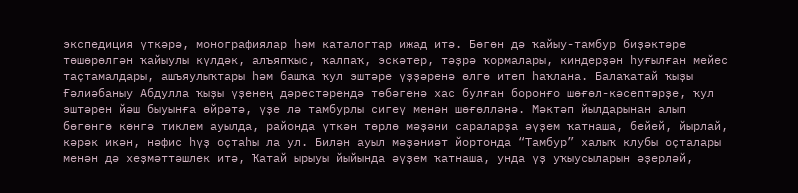экспедиция үткәрә, монографиялар һәм каталогтар ижад итә. Бөгөн дә ҡайыу-тамбур биҙәктәре төшөрөлгән ҡайыулы күлдәк, алъяпҡыс, ҡалпаҡ, эскәтер, тәҙрә ҡормалары, киндерҙән һуғылған мейес таҫтамалдары, ашъяулыҡтары һәм башҡа ҡул эштәре үҙҙәренә өлгө итеп һаҡлана. Балаҡатай ҡыҙы Ғәлиәбаныу Абдулла ҡыҙы үҙенең дәрестәрендә төбәгенә хас булған боронғо шөғөл-кәсептәрҙе, ҡул эштәрен йәш быуынға өйрәтә, үҙе лә тамбурлы сигеү менән шөғөлләнә. Мәктәп йылдарынан алып бөгөнгө көнгә тиклем ауылда, районда үткән төрлө мәҙәни сараларҙа әүҙем ҡатнаша, бейей, йырлай, кәрәк икән, нәфис һүҙ оҫтаһы ла ул. Билән ауыл мәҙәниәт йортонда “Тамбур” халыҡ клубы оҫталары менән дә хеҙмәттәшлек итә, Ҡатай ырыуы йыйында әүҙем ҡатнаша, унда үҙ уҡыусыларын әҙерләй,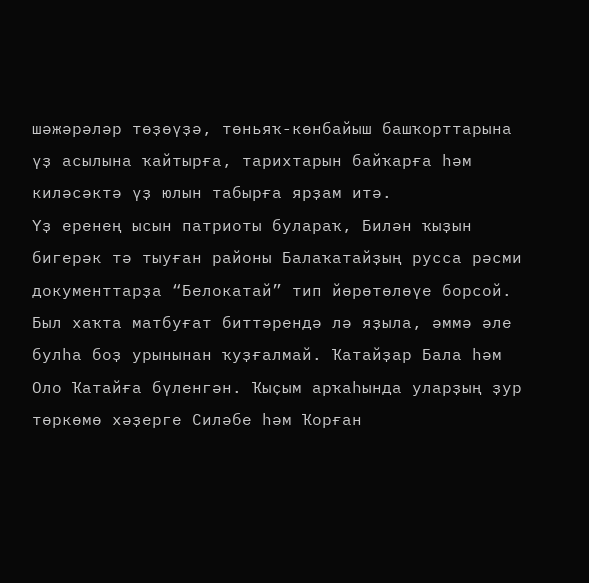шәжәрәләр төҙөүҙә, төньяҡ-көнбайыш башҡорттарына үҙ асылына ҡайтырға, тарихтарын байҡарға һәм киләсәктә үҙ юлын табырға ярҙам итә.
Үҙ еренең ысын патриоты булараҡ, Билән ҡыҙын бигерәк тә тыуған районы Балаҡатайҙың русса рәсми документтарҙа “Белокатай” тип йөрөтөлөүе борсой. Был хаҡта матбуғат биттәрендә лә яҙыла, әммә әле булһа боҙ урынынан ҡуҙғалмай. Ҡатайҙар Бала һәм Оло Ҡатайға бүленгән. Ҡыҫым арҡаһында уларҙың ҙур төркөмө хәҙерге Силәбе һәм Ҡорған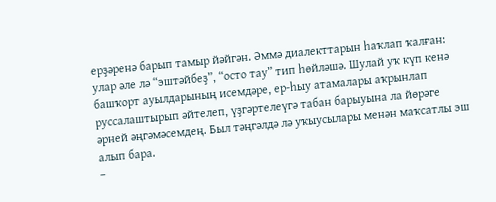ерҙәренә барып тамыр йәйгән. Әммә диалекттарын һаҡлап ҡалған: улар әле лә “эштәйбеҙ”, “осто тау” тип һөйләшә. Шулай уҡ күп кенә башҡорт ауылдарының исемдәре, ер-һыу атамалары аҡрынлап руссалаштырып әйтелеп, үҙгәртелеүгә табан барыуына ла йөрәге әрней әңгәмәсемдең. Был тәңгәлдә лә уҡыусылары менән маҡсатлы эш алып бара.
–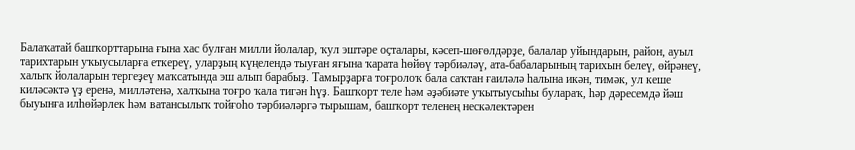Балаҡатай башҡорттарына ғына хас булған милли йолалар, ҡул эштәре оҫталары, кәсеп-шөғөлдәрҙе, балалар уйындарын, район, ауыл тарихтарын уҡыусыларға еткереү, уларҙың күңелендә тыуған яғына ҡарата һөйөү тәрбиәләү, ата-бабаларының тарихын белеү, өйрәнеү, халыҡ йолаларын тергеҙеү маҡсатында эш алып барабыҙ. Тамырҙарға тоғролоҡ бала саҡтан ғаиләлә һалына икән, тимәк, ул кеше киләсәктә үҙ еренә, милләтенә, халҡына тоғро ҡала тигән һүҙ. Башҡорт теле һәм әҙәбиәте уҡытыусыһы булараҡ, һәр дәресемдә йәш быуынға илһөйәрлек һәм ватансылыҡ тойғоһо тәрбиәләргә тырышам, башҡорт теленең нескәлектәрен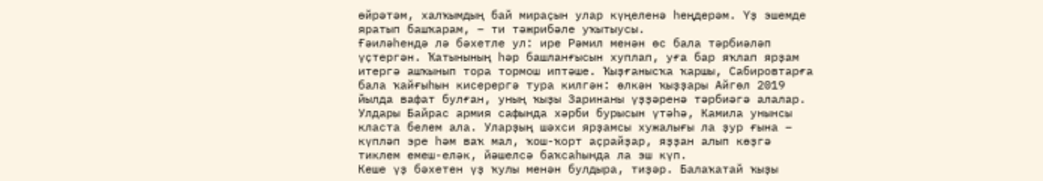өйрәтәм, халҡымдың бай мираҫын улар күңеленә һеңдерәм. Үҙ эшемде яратып башҡарам, – ти тәжрибәле уҡытыусы.
Ғәиләһендә лә бәхетле ул: ире Рәмил менән өс бала тәрбиәләп үҫтергән. Ҡатынының һәр башланғысын хуплап, уға бар яҡлап ярҙам итергә ашҡынып тора тормош иптәше. Ҡыҙғанысҡа ҡаршы, Сабировтарға бала ҡайғыһын кисерергә тура килгән: өлкән ҡыҙҙары Айгөл 2019 йылда вафат булған, уның ҡыҙы Заринаны үҙҙәренә тәрбиәгә алалар. Улдары Байрас армия сафында хәрби бурысын үтәһә, Камила унынсы класта белем ала. Уларҙың шәхси ярҙамсы хужалығы ла ҙур ғына – күпләп эре һәм ваҡ мал, ҡош-ҡорт аҫрайҙар, яҙҙан алып көҙгә тиклем емеш-еләк, йәшелсә баҡсаһында ла эш күп.
Кеше үҙ бәхетен үҙ ҡулы менән булдыра, тиҙәр. Балаҡатай ҡыҙы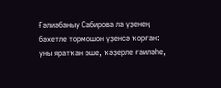Ғәлиәбаныу Сабирова ла үҙенең бәхетле тормошон үҙенсә ҡорған: уны яратҡан эше, ҡәҙерле ғаиләһе,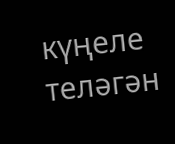күңеле теләгән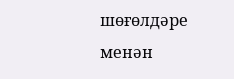шөғөлдәре менән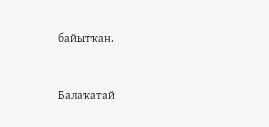байытҡан.


Балаҡатай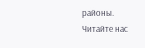районы.
Читайте нас